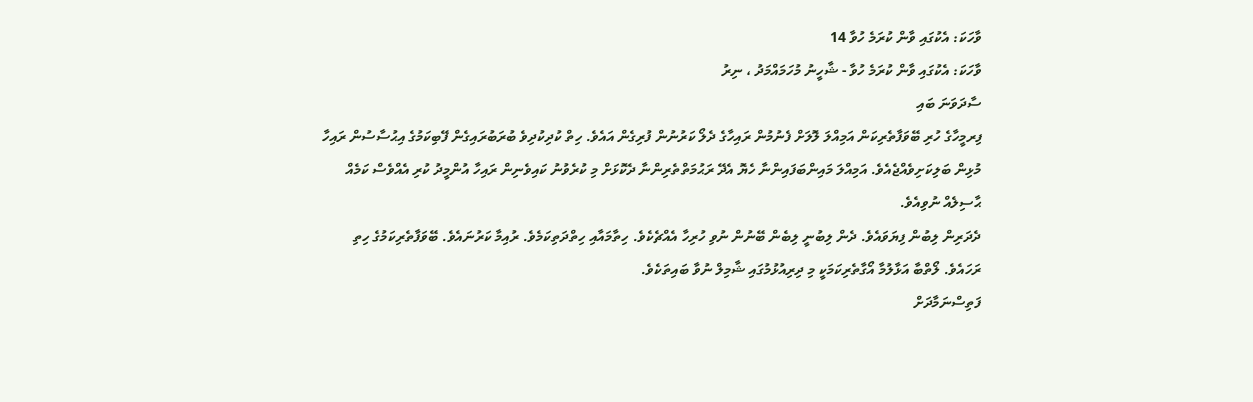ވާހަކަ: އެކުގައި ވާން ކުރަމެ ހުވާ 14
ވާހަކަ: އެކުގައި ވާން ކުރަމެ ހުވާ - ޝާހީނު މުހަމައްމަދު ، ނިރު
ސާދަވަނަ ބައި
ފިރމީހާގެ ހުރި ބޭވަފާތެރިކަން އަމިއްލަ ލޮލަށް ފެނުމުން ރައިހާގެ ދެލޯ ކަރުނުން ފުރިގެން އައެވެ. ހިތް ކުދިކުދިވެ ބުރަބުރައިގެން ފޭބިކަމުގެ އިޙުސާސުން ރައިހާ މުޅިން ބަލިކަށިވެއްޖެއެވެ. އަމިއްލަ މައިންބަފައިންނާ ހެޔޮ އެދޭ ރަޙުމަތްތެރިންނާ ދެކޮޅަށް މި ކުރެވުނު ކައިވެނިން ރައިހާ އުންމީދު ކުރި އެއްވެސް ކަމެއް ޙާސިލެއް ނުވިއެވެ.
ދެދަރިން ލިބުން ފިޔަވައެވެ. ދެން ލިބުނީ ލިބެން ބޭނުން ނުވި ހުރިހާ އެއްޗެކެވެ. ހިތާމައާއި ހިތްދަތިކަމެވެ. ރުއިމާ ކަރުނައެވެ. ބޭވަފާތެރިކަމުގެ ހިތި ރަހައެވެ. ލޯތްބާ އަޅާލުމާ އޯގާތެރިކަމަކީ މި ދިރިއުޅުމުގައި ޝާމިލް ނުވާ ބައިތަކެވެ.
ފަތިސްނަމާދަށް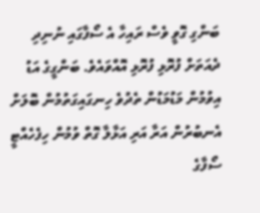ބަންގި ގޮވީ ވެސް ރައިހާ އެ ސޯފާގައި ނުނިދި ދެއަތަށް ފުރޮޅި ފުރޮޅި އޮއްވައެވެ. ބަންގީގެ އަޑު އިވުމުން މަޑުމަޑުން ތެދުވެ ހިނގައިގަތުމުން ބޮލަށް އެނބުރުން އަރާ އަރި އަޅާލާ ގޮތް ވުމުން ހިފެހެއްޓީ ސޯފާގެ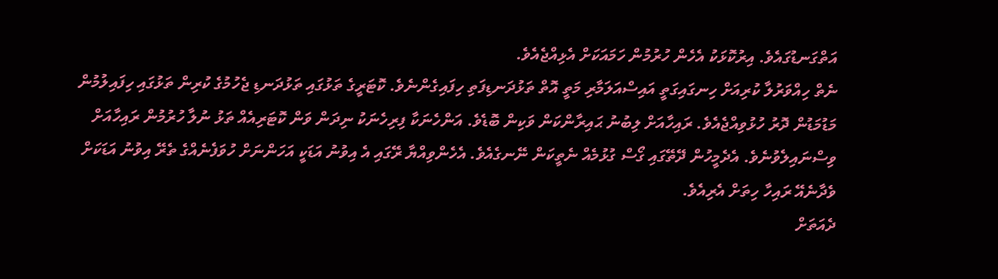އަތްގަނޑުގައެވެ. އިރުކޮޅަކު އެހެން ހުރުމުން ހަމައަކަށް އެޅިއްޖެއެވެ.
ނެތް ހިއްވަރުލާ ކުރިއަށް ހިނގައިގަތީ އައިސްއަލަމާރި މަތީ އޮތް ތަޅުދަނޑިފަތި ހިފައިގެންނެވެ. ކޮޓަރީގެ ތަޅުގައި ތަޅުދަނޑި ޖެހުމުގެ ކުރިން ތަޅުގައި ހިފައިލުމުން މަޑުމަޑުން ދޮރު ހުޅުވިއްޖެއެވެ. ރައިހާއަށް ލިބުނު ޙައިރާންކަން ވަކިން ބޮޑެވެ. އަންހެނަކާ ފިރިހެނަކު ނިދަން ވަން ކޮޓަރިއެއް ތަޅު ނުލާ ހުރުމުން ރައިހާއަށް ވިސްނައިލެވުނެވެ. އެދެމީހުން ދޭތޭގައި ގޯސް ގުޅުމެއް ނެތީކަން ނޭނގެއެވެ. އެހެންވިއްޔާ ރޭގައި އެ އިވުނު އަޑަކީ އަހަންނަށް ހުވަފެނެއްގެ ތެރޭ އިވުނު އަޑަކަށް ވެދާނެއޭ ރައިހާ ހިތަށް އެރިއެވެ.
ދެއަތަށް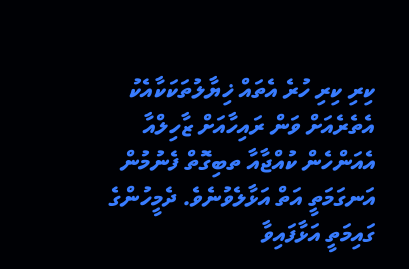ކިރި ކިރި ހުރެ އެތައް ޚިޔާލުތަކަކާއެކު އެތެރެއަށް ވަން ރައިހާއަށް ޒާހިލްއާ އެއަންހެން ކުއްޖާއާ ތބިގޮތް ފެނުމުން އަނގަމަތީ އަތް އަޅާލެވުނެވެ. ދެމީހުންގެ ގައިމަތީ އަޅާފައިވާ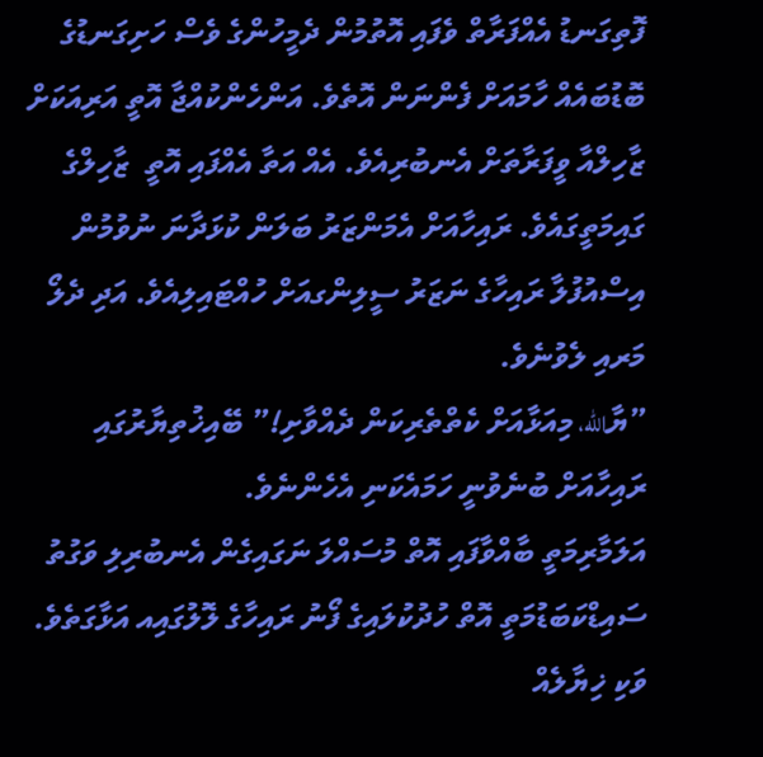ފޮތިގަނޑު އެއްފަރާތް ވެފައި އޮތުމުން ދެމީހުންގެ ވެސް ހަށިގަނޑުގެ ބޮޑުބައެއް ހާމައަށް ފެންނަން އޮތެވެ. އަންހެންކުއްޖާ އޮތީ އަރިއަކަށް ޒާހިލްއާ ވީފަރާތަށް އެނބުރިއެވެ. އެއް އަތާ އެއްފައި އޮތީ  ޒާހިލްގެ ގައިމަތީގައެވެ. ރައިހާއަށް އެމަންޒަރު ބަލަން ކުޅަދާނަ ނުވުމުން އިސްއުފުލާ ރައިހާގެ ނަޒަރު ސީލިންގއަށް ހުއްޓައިލިއެވެ. އަދި ދެލޯ މަރއި ލެވުނެވެ.
”ޔާالله، މިއަޅާއަށް ކެތްތެރިކަން ދެއްވާށި!” ބޭއިޚުތިޔާރުގައި ރައިހާއަށް ބުނެވުނީ ހަމައެކަނި އެހެންނެވެ.
އަލަމާރިމަތީ ބާއްވާފައި އޮތް މުސައްލަ ނަގައިގެން އެނބުރިލި ވަގުތު ސައިޑްކަބަޑުމަތީ އޮތް ހުދުކުލައިގެ ފޯނު ރައިހާގެ ލޮލުގައިއ އަޅާގަތެވެ. ވަކި ޚިޔާލެއް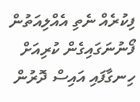ފިކުރެއް ނެތި އެއްލިއަތުން ފޯނުނަގައިގެން ކުރިއަށް ހިނގާފައި އައިސް ދޮރުން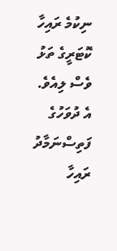ނިކުމެ ރައިހާ ކޮޓަރީގެ ތަޅު ވެސް ލިއެވެ.
އެ ދުވަހުގެ ފަތިސްނަމާދު ރައިހާ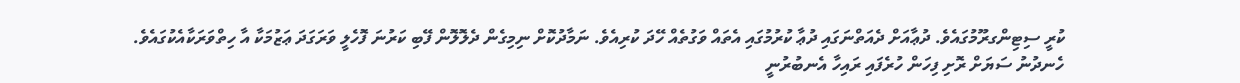ކުރީ ސިޓިންގރޫމުގައެވެ. ދުޢާއަށް ދެއަތްނަގައި ދުޢާ ކުރުމުގައި އެތައް ވަގުތެއް ހޭދަ ކުރިއެވެ. ނަމާދުކޮށް ނިމިގެން ދެލޮލޮން ފޭބި ކަރުނަ ފޮހެލީ ވަރަގަދަ ޢަޒުމަކާ އާ ހިތްވަރަކާއެކުގައެވެ.
ހެނދުނު ސަޔަށް ރޮށި ފިހަން ހުރެފައި ރައިހާ އެނބުރުނީ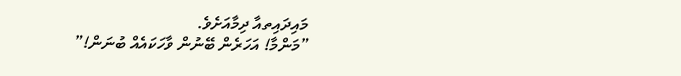މައިދައިތއާ ދިމާއަށެވެ.
”މަންމާ! އަހަރެން ބޭނުން ވާހަކައެއް ބުނަން!”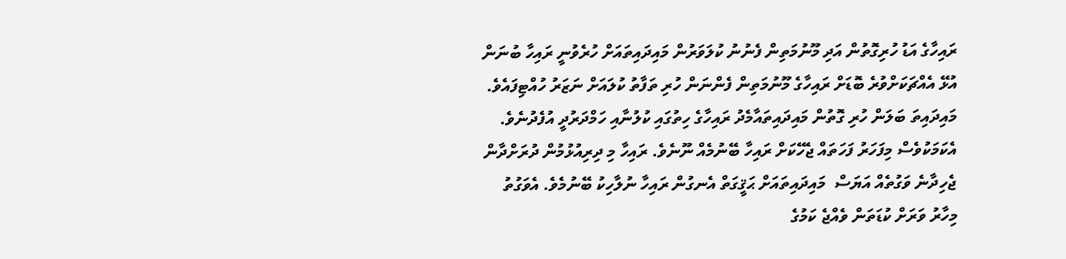ރައިހާގެ އަޑު ހުރިގޮތުން އަދި މޫނުމަތިން ފެނުނު ކުލަވަރުން މައިދައިތައަށް ހުރެވުނީ ރައިހާ ބުނަން އުޅޭ އެއްޗަކަށްވުރެ ބޮޑަށް ރައިހާގެ މޫނުމަތިން ފެންނަން ހުރި ތަފާތު ކުލައަށް ނަޒަރު ހުއްޓިފައެވެ.
މައިދައިތަ ބަލަން ހުރި ގޮތުން މައިދައިތައާމެދު ރައިހާގެ ހިތުގައި ކުލުނާއި ހަމްދަރުދީ އުފެދުނެވެ. އެކަމަކުވެސް މިފަހަރު ފަހަތައް ޖެހޭކަށް ރައިހާ ބޭނުމެއް ނޫނެވެ. ރައިހާ މި ދިރިއުޅުމުން ދުރަށްދާން ޖެހިދާނެ ވަގުތެއް އަޔަސް  މައިދައިތައަށް ޙަޤީގަތް އެނގުން ރައިހާ ނުލާހިކު ބޭނުމެވެ. އެވަގުތު މިހާރު ވަރަށް ކުޑަތަން ވެއްޖެ ކަމުގެ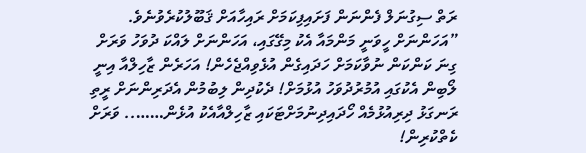ރަތް ސިގުނަލް ފެންނަން ފަށައިފިކަމަށް ރައިހާއަށް ޤަބޫލުކުރެވުނެވެ.
”އަހަންނަށް ހީވަނީ މަންމައާ އެކު މިގޭގައި، އަހަންނަށް ލައްކަ ދުވަހު ވަރަށް ގިނަ ކަންކަން ނުވާކަމަށް ހަދައިގެން އުޅެވިއްޖެހެން! އަހަރެން ޒާހިލްއާ އިނީ ލޯބިން އެކުގައި އުމުރުދުވަހު އުޅުމަށް! ދެކުދިން ލިބުމުން އެދަރިންނަށް ރީތި ރަނގަޅު ދިރިއުޅުމެއް ހޯދައިދިނުމަށްޓަކައި ޒާހިލްއާއެކު އުޅެން…….. ވަރަށް ކެތްކުރިން!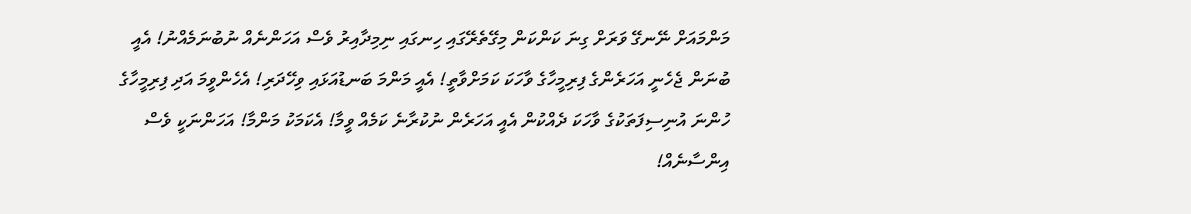މަންމައަށް ނޭނގޭ ވަރަށް ގިނަ ކަންކަން މިގޭތެރޭގައި ހިނގައި ނިމިދާއިރު ވެސް އަހަންނެއް ނުބުނަމެއްނު! އެއީ ބުނަން ޖެހެނީ އަހަރެންގެ ފިރިމީހާގެ ވާހަކަ ކަމަށްވާތީ! އެއީ މަންމަ ބަނޑުއަޅައި ވިހޭދަރި! އެހެންވީމަ އަދި ފިރިމީހާގެ ހުންނަ އުނިސިފަތަކުގެ ވާހަކަ ދެއްކުން އެއީ އަހަރެން ނުކުރާނެ ކަމެއް ވީމާ! އެކަމަކު މަންމާ! އަހަންނަކީ ވެސް އިންސާނެއް!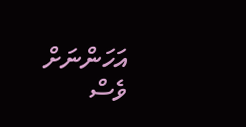އަހަންނަށް ވެސް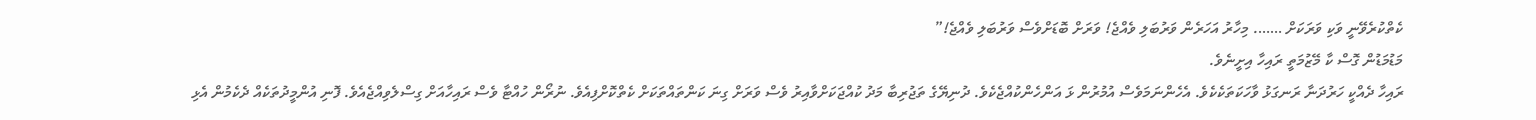ކެތްކުރެވޭނީ ވަކި ވަރަކަށް ……. މިހާރު އަހަރެން ވަރުބަލި ވެއްޖެ! ވަރަށް ބޮޑަށްވެސް ވަރުބަލި ވެއްޖެ!”
މަޑުމަޑުން ގޮސް ކާ މޭޒުމަތީ ރައިހާ އިށީނެވެ.
ރައިހާ ދެއްކީ ހަރުދަނާ ރަނގަޅު ވާހަކަތަކެކެވެ. އެހެންނަމަވެސް އުމުރުން ޅަ އަންހެންކުއްޖެކެވެ. ދުނިޔޭގެ ތަޖުރިބާ މަދު ކުއްޖަކަށްވާއިރު ވެސް ވަރަށް ގިނަ ކަންތައްތަކަށް ކެތްކޮށްފިއެވެ. ނުރޯން ހުއްޓާ ވެސް ރައިހާއަށް ގިސްލެވިއްޖެއެވެ. ފޮނި އުންމީދުތަކެއް ދެކެމުން އެޅި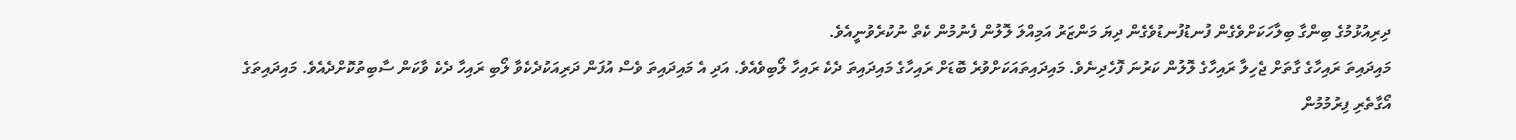ދިރިއުޅުމުގެ ބިންގާ ބިލާހަކަށްވެގެން ފުނޑުފުނޑުވެގެން ދިޔަ މަންޒަރު އަމިއްލަ ލޮލުން ފެނުމުން ކެތް ނުކުރެވުނީއެވެ.
މައިދައިތަ ރައިހާގެ ގާތަށް ޖެހިލާ ރައިހާގެ ލޮލުން ކަރުނަ ފޮހެދިނެވެ. މައިދައިތައަކަށްވުރެ ބޮޑަށް ރައިހާގެ މައިދައިތަ ދެކެ ރައިހާ ލޯބިވެއެވެ. އަދި އެ މައިދައިތަ ވެސް އުފަން ދަރިއަކުދެކެވާ ލޯބި ރައިހާ ދެކެ ވާކަން ސާބިތުކޮށްދެއެވެ. މައިދައިތަގެ އޯގާތެރި ފިރުމުމުން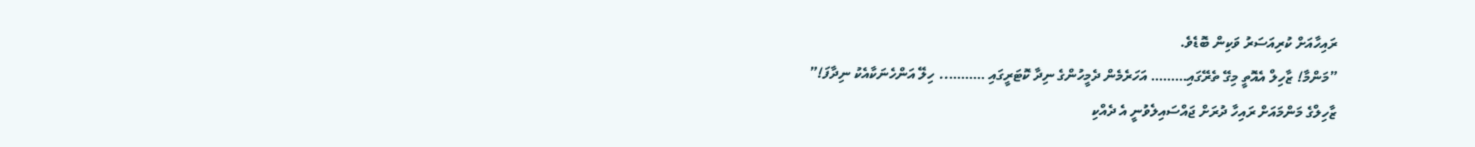ރައިހާއަށް ކުރިއަސަރު ވަކިން ބޮޑެވެ.
”މަންމާ! ޒާހިލް އެއޮތީ މިގޭ ތެރޭގައި……… އަހަރެމެން ދެމީހުންގެ ނިދާ ކޮޓަރީގައި ……….. ހިލޭ އަންހެނަކާއެކު ނިދާފަ!”
ޒާހިލްގެ މަންމައަށް ރައިހާ ދުރަށް ޖައްސައިލެވުނީ އެ ދެއްކި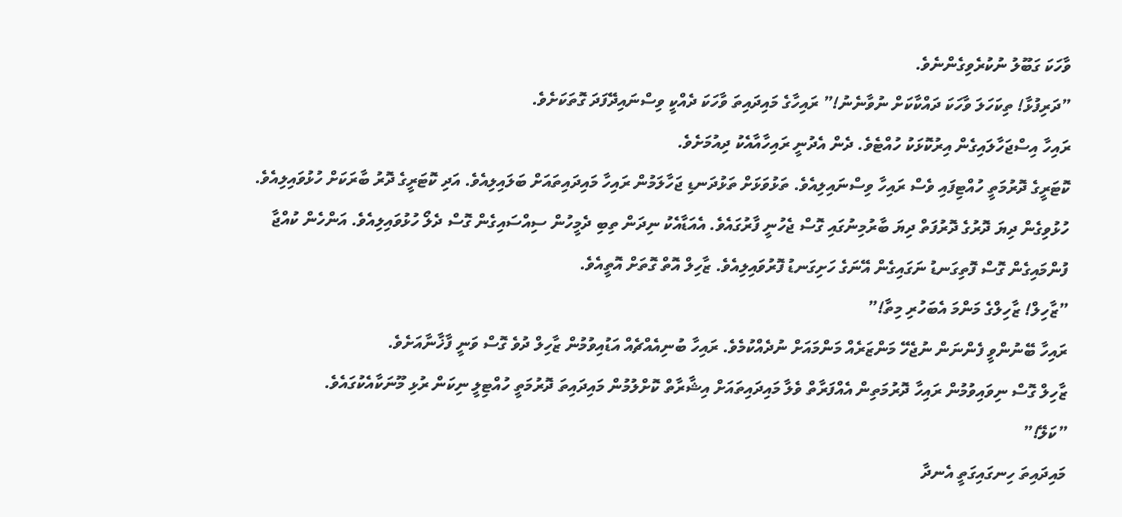ވާހަކަ ގަބޫލު ނުކުރެވިގެންނެވެ.
”ދަރިފުޅާ! ތިކަހަލަ ވާހަކަ ދައްކާކަށް ނުވާނެނު!” ރައިހާގެ މައިދައިތަ ވާހަކަ ދެއްކީ ވިސްނައިދޭފަދަ ގޮތަކަށެވެ.
ރައިހާ އިސްޖަހާލައިގެން އިރުކޮޅަކު ހުއްޓެވެ. ދެން އެދުނީ ރައިހާއާއެކު ދިއުމަށެވެ.
ކޮޓަރީގެ ދޮރުމަތީ ހުއްޓިފައި ވެސް ރައިހާ ވިސްނައިލިއެވެ. ތަޅުވަޅަށް ތަޅުދަނޑި ޖަހާލަމުން ރައިހާ މައިދައިތައަށް ބަލައިލިއެވެ. އަދި ކޮޓަރީގެ ދޮރު ބާރަކަށް ހުޅުވައިލިއެވެ. ހުޅުވިގެން ދިޔަ ދޮރުގެ ދޮރުފަތް ދިޔަ ބާރުމިނުގައި ގޮސް ޖެހުނީ ފާރުގައެވެ. އެއަޑާއެކު ނިދަން ތިބި ދެމީހުން ސިއްސައިގެން ގޮސް ދެލޯ ހުޅުވައިލިއެވެ. އަންހެން ކުއްޖާ ފުންމައިގެން ގޮސް ފޮތިގަނޑު ނަގައިގެން އޭނަގެ ހަށިގަނޑު ފޮރުވައިލިއެވެ. ޒާހިލް އޮތް ގޮތަށް އޮތީއެވެ.
”ޒާހިލް! ޒާހިލްގެ މަންމަ އެބަހުރި މިތާ!”
ރައިހާ ބޭނުންވީ ފެންނަން ނުޖެހޭ މަންޒަރެއް މަންމައަށް ނުދެއްކުމެވެ. ރައިހާ ބުނިއެއްޗެއް އަޑުއިވުމުން ޒާހިލް ދުވެ ގޮސް ވަނީ ފާޚާނާއަށެވެ.
ޒާހިލް ގޮސް ނިވައިވުމުން ރައިހާ ދޮރުމަތިން އެއްފަރާތް ވެލާ މައިދައިތައަށް އިޝާރާތް ކޮށްލުމުން މައިދައިތަ ދޮރުމަތީ ހުއްޓިލީ ނިކަން ރުޅި މޫނަކާއެކުގައެވެ.
”ކަލޭ!”
މައިދައިތަ ހިނގައިގަތީ އެނދާ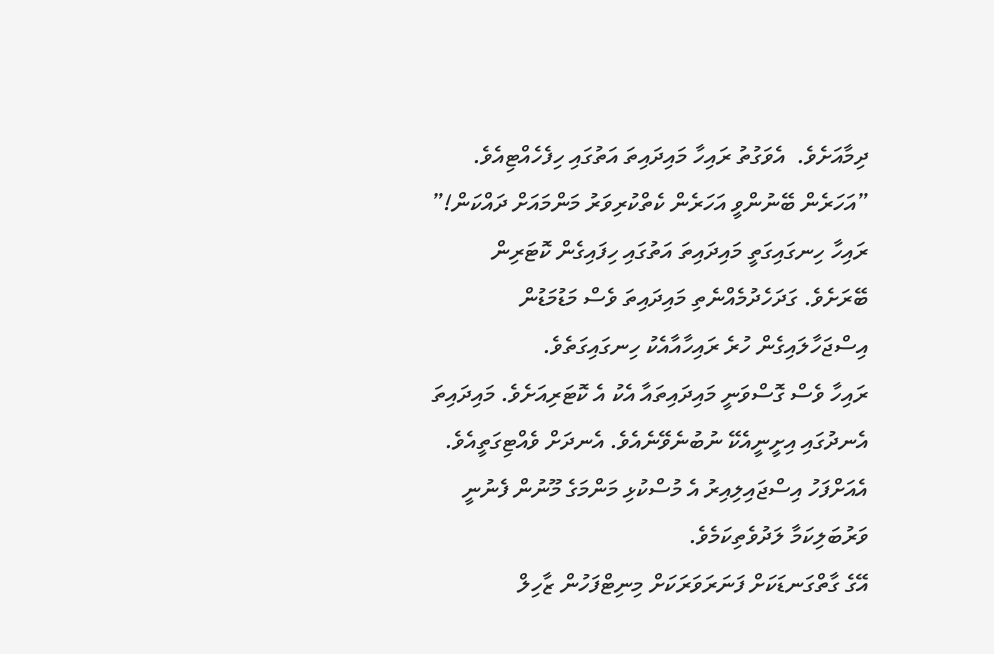ދިމާއަށެވެ.  އެވަގުތު ރައިހާ މައިދައިތަ އަތުގައި ހިފެހެއްޓިއެވެ.
”އަހަރެން ބޭނުންވީ އަހަރެން ކެތްކުރިވަރު މަންމައަށް ދައްކަން!” ރައިހާ ހިނގައިގަތީ މައިދައިތަ އަތުގައި ހިފައިގެން ކޮޓަރިން ބޭރަށެވެ. ގަދަހެދުމެއްނެތި މައިދައިތަ ވެސް މަޑުމަޑުން އިސްޖަހާލައިގެން ހުރެ ރައިހާއާއެކު ހިނގައިގަތެވެ.
ރައިހާ ވެސް ގޮސްވަނީ މައިދައިތައާ އެކު އެ ކޮޓަރިއަށެވެ. މައިދައިތަ އެނދުގައި އިށީނީއެކޭ ނުބުނެވޭނެއެވެ. އެނދަށް ވެއްޓިގަތީއެވެ. އެއަށްފަހު އިސްޖައިލިއިރު އެ މުސްކުޅި މަންމަގެ މޫނުން ފެނުނީ ވަރުބަލިކަމާ ލަދުވެތިކަމެވެ.
އޭގެ ގާތްގަނޑަކަށް ފަނަރަވަރަކަށް މިނިޓްފަހުން ޒާހިލް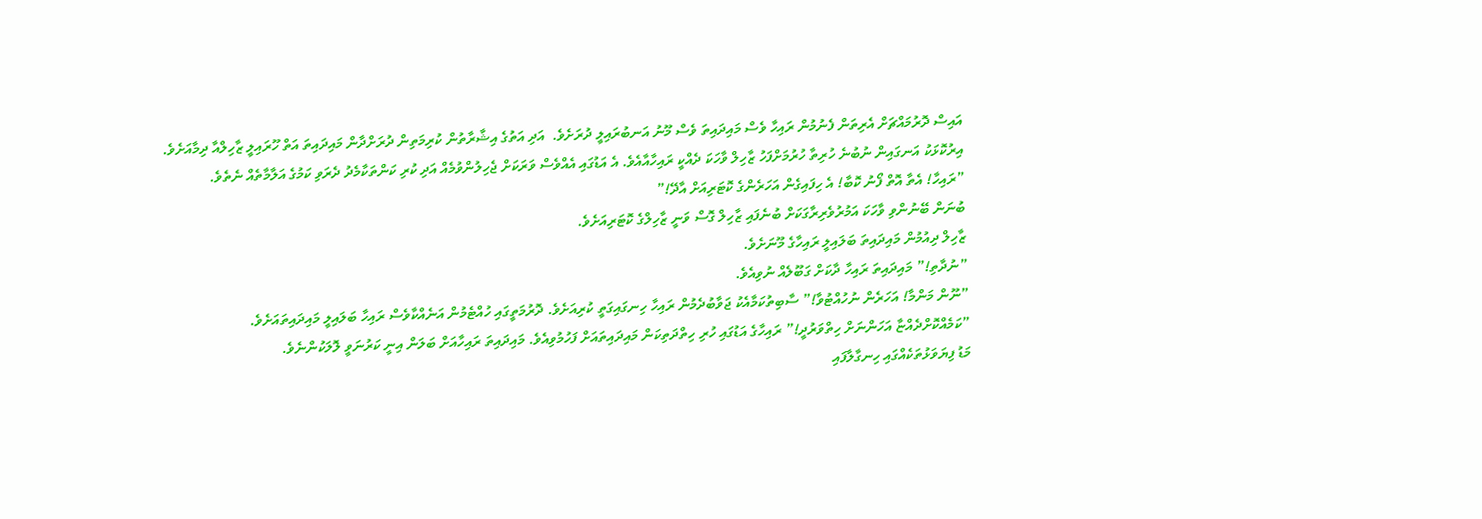އައިސް ދޮރުމައްޗަށް އެރިތަން ފެނުމުން ރައިހާ ވެސް މައިދައިތަ ވެސް މޫނު އަނބުރައިލީ ދުރަށެވެ.  އަދި އަތުގެ އިޝާރާތުން ކުރިމަތިން ދުރަށްދާން މައިދައިތަ އަތް ހޫރައިލީ ޒާހިލްއާ ދިމާއަށެވެ.
އިރުކޮޅަކު އަނގައިން ނުބުނެ ހުރިތާ ހުރުމަށްފަހު ޒާހިލް ވާހަކަ ދެއްކީ ރައިހާއާއެވެ. އެ އަޑުގައި އެއްވެސް ވަރަކަށް ޖެހިލުންވުމެއް އަދި ކުރި ކަންތަކާމެދު ދެރަވި ކަމުގެ އަލާމާތެއް ނެތެވެ.
”ރައިހާ! އެތާ އޮތް ފޯނު ކޮބާ! އެ ހިފައިގެން އަހަރެންގެ ކޮޓަރިއަށް އާދޭ!”
ބުނަން ބޭނުންވި ވާހަކަ އަމުރުވެރިރާގަކަށް ބުނެފައި ޒާހިލް ގޮސް ވަނީ ޒާހިލްގެ ކޮޓަރިއަށެވެ.
ޒާހިލް ދިއުމުން މައިދައިތަ ބަލައިލީ ރައިހާގެ މޫނަށެވެ.
”ނުދާތި!” މައިދައިތަ ރައިހާ ދާކަށް ގަބޫލެއް ނުވިއެވެ.
”ނޫން މަންމާ! އަހަރެން ނުހުއްޓުވާ!” ސާބިތުކަމާއެކު ޖަވާބުދެމުން ރައިހާ ހިނގައިގަތީ ކުރިއަށެވެ. ދޮރުމަތީގައި ހުއްޓެމުން އަނެއްކާވެސް ރައިހާ ބަލައިލީ މައިދައިތައަށެވެ.
”ކަމެއްކޮށްދެއްޏާ އަހަންނަށް ހިތްވަރުދީ!” ރައިހާގެ އަޑުގައި ހުރި ހިތްދަތިކަން މައިދައިތައަށް ފަހުމުވިއެވެ. މައިދައިތަ ރައިހާއަށް ބަލަން އިނީ ކަރުނަވީ ލޮލަކުންނެވެ.
މަޑު ފިޔަވަޅުތަކެއްގައި ހިނގާލާފައި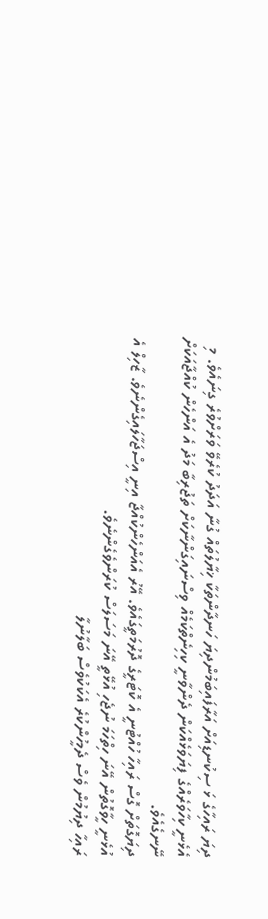ދިޔަ ރައިހާގެ ޅަ ސިކުނޑިއަށް އަރާފައިބަމުންދިޔަ ހަނދާންތަކާ ޚިޔާލުތައް ގުނާ އަދަދު ކުރެވޭ ވަރަށްވުރެ ގިނައެވެ. މި އެޅެނީ ކިހާވަރެއްގެ ފިޔަވަޅެއްކަން ދެންވާނީ ކިހިނެތްކަމެއް ވިސްނައިގަންނާކަށް ތަޖުރިބާ މަދު އެ އަންހެން ކުއްޖާއަކަށް ނޭނގެއެވެ.
ދިޔަގޮތަށް ގޮސް ރައިހާ ހުއްޓުނީ އެ ކޮޓަރީގެ ދޮރުމަތީގައެވެ. އޭރު އެއަންހެންކުއްޖާ އިނީ އިސްޖަހާލައިގެންނެވެ. ޒާހިލް އެ އުޅެނީ ހީވާގޮތުން އޭނަ ހިތްހަމަ ނުޖެހި އުޅޭތީ އޭނަ މަސަލަސް ކުރަންވެގެންނެވެ.
ރައިހާ ދިޔުމުން ވެސް ދެމީހުންކުރެ އެކަކުވެސް ބަލާނުލާ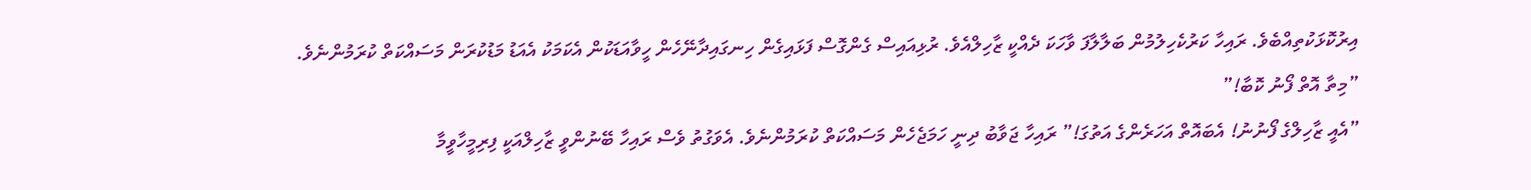އިރުކޮޅަކުތިއްބެވެ. ރައިހާ ކަރުކެހިލުމުން ބަލާލާފަ ވާހަކަ ދެއްކީ ޒާހިލްއެވެ. ރުޅިއައިސް ގެންގޮސް ފަޅައިގެން ހިނގައިދާނޭހެން ހީވާއަޑަކުން އެކަމަކު އެއަޑު މަޑުކުރަން މަސައްކަތް ކުރަމުންނެވެ.
”މިތާ އޮތް ފޯނު ކޮބާ!”
”އެއީ ޒާހިލްގެ ފޯނުނު! އެބައޮތް އަހަރެންގެ އަތުގަ!” ރައިހާ ޖަވާބު ދިނީ ހަމަޖެހެން މަސައްކަތް ކުރަމުންނެވެ. އެވަގުތު ވެސް ރައިހާ ބޭނުންވީ ޒާހިލްއަކީ ފިރިމީހާވީމާ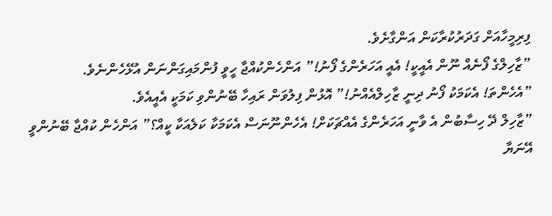ފިރިމީހާއަށް ގަދަރުކުރާކަން އަންގާށެވެ.
”ޒާހިލްގެ ފޯނެއް ނޫން އެއީކީ! އެއީ އަހަރެންގެ ފޯނު!” އަންހެންކުއްޖާ ހީވީ ފުންމައިގަންނަން އުޅޭހެންނެވެ.
”އެހެންތަ! އެކަމަކު ފޯނު ދިނީ ޒާހިލްއެއްނު!” އޮޅުން ފިލުވަން ރައިހާ ބޭނުންވި ކަމަކީ އެއީއެވެ.
”ޒާހިލް ދޭ ހިސާބުން އެ ވާނީ އަހަރެންގެ އެއްޗަކަށް! އެހެންނޫނަސް އެކަމަކާ ކަލެއަކާ ކީއް؟” އަންހެން ކުއްޖާ ބޭނުންވީ އޭނަޔާ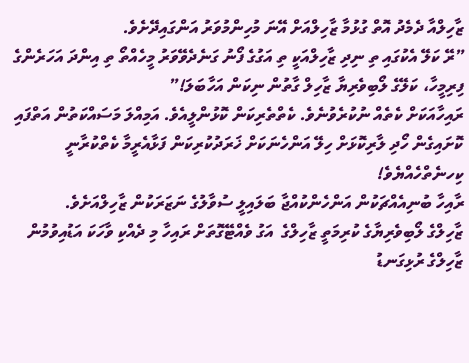ޒާހިލްއާ ދެމެދު އޮތް ގުޅުމާ ޒާހިލްއަށް އޭނަ މުހިންމުވަރު އަންގައިދޭށެވެ.
”ރޭ ކަލޭ އެކުގައި ތި ނިދި ޒާހިލްއަކީ ތި އަގުގެ ފޯނު ގަނެދެވޭވަރު މީހެއްތޯ ތި އިންދަ އަހަރެންގެ ފިރިމީހާ، ކަލޭގެ ލޯބިވެރިޔާ ޒާހިލް ގާތުން ނިކަން އަހާބަލަ!”
ރައިހާއަކަށް ކެތެއް ނުކުރެވުނެވެ. ކެތްތެރިކަން ކޮޅުންލީއެވެ. އަމިއްލަ މަސައްކަތުން އަތްފައި ކޮށައިގެން ހޯދި ލާރިކޮޅަށް ހިލޭ އަންހެނަކަށް ޚަރަދުކުރިކަން ފަޅާއެރީމާ ކެތްކުރާނީ ކިހނެތްހެއްޔެވެ!
ރާއިހާ ބުނިއެއްޗަކުން އަންހެންކުއްޖާ ބަލައިލީ ސުވާލުގެ ނަޒަރަކުން ޒާހިލްއަށެވެ.
ޒާހިލްގެ ލޯބިވެރިޔާގެ ކުރިމަތީ ޒާހިލްގެ  އަގު ވެއްޓޭގޮތަށް ރައިހާ މި ދެއްކި ވާހަކަ އަޑުއިވުމުން ޒާހިލްގެ ރުޅިގަނޑު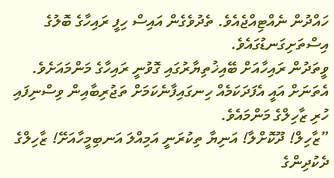ހައްދުން ނެއްޓިއްޖެއެވެ. ތެދުވެގެން އައިސް ހިފީ ރައިހާގެ ބޮލުގެ އިސްތަށިގަނޑުގައެވެ.
ވީތަދުން ރައިހާއަށް ބޭއިޚުތިޔާރުގައި ގޮވުނީ ރައިހާގެ މަންމައަށެވެ. އެތަނަށް އައީ އެފަދަކަމެއް ހިނގައިފާނެކަމަށް ތަޖުރިބާއިން ވިސްނިފައި ހުރި ޒާހިލްގެ މަންމައެވެ.
”ޒާހިލް! ދޫކޮށްލާ! އަނިޔާ ތިކުރަނީ އަމިއްލަ އަނބިމީހާއަށޭ! ޒާހިލްގެ ދެކުދިންގެ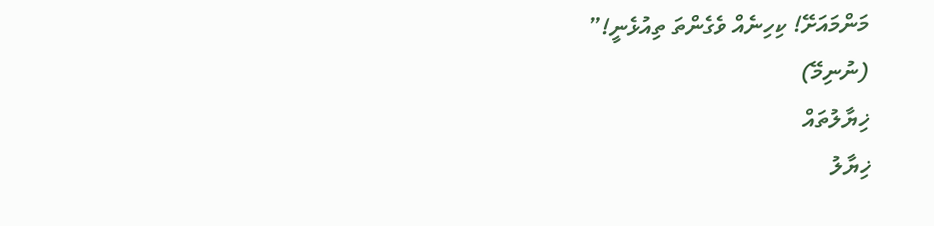މަންމައަށޭ! ކިހިނެއް ވެގެންތަ ތިއުޅެނީ!”
(ނުނިމޭ)
ޚިޔާލުތައް
ޚިޔާލު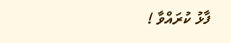ފާޅު ކުރައްވާ !